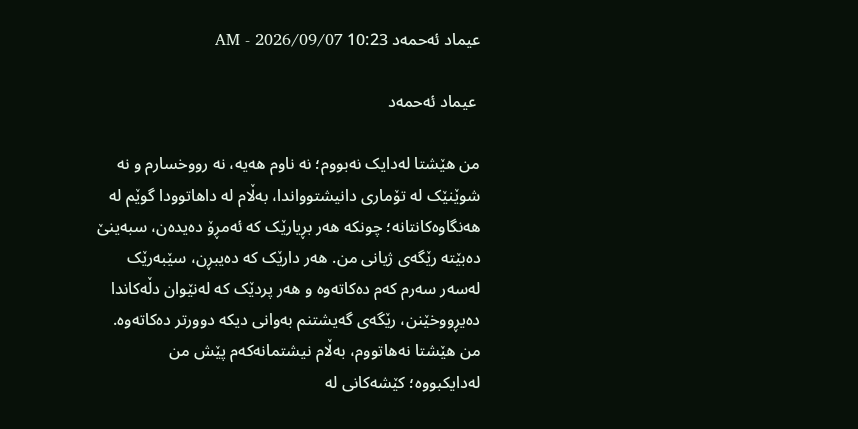عیماد ئەحمەد 10:23 AM - 2026/09/07

 عیماد ئەحمەد

من هێشتا لەدایک نەبووم؛ نە ناوم هەیە، نە رووخسارم و نە شوێنێک لە تۆماری دانیشتوواندا، بەڵام لە داهاتوودا گوێم لە هەنگاوەکانتانە؛ چونکە هەر بڕیارێک کە ئەمڕۆ دەیدەن، سبەینێ دەبێتە رێگەی ژیانی من. هەر دارێک کە دەیبڕن، سێبەرێک لەسەر سەرم کەم دەکاتەوە و هەر پردێک کە لەنێوان دڵەکاندا دەیڕووخێنن، رێگەی گەیشتنم بەوانی دیکە دوورتر دەکاتەوە.
من هێشتا نەهاتووم، بەڵام نیشتمانەکەم پێش من لەدایکبووە؛ کێشەکانی لە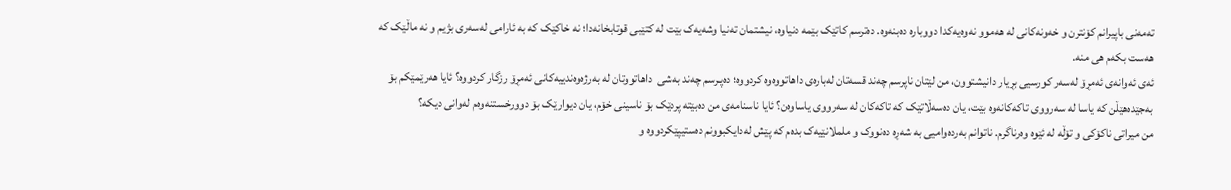تەمەنی باپیرانم کۆنترن و خەونەکانی لە هەموو نەوەیەکدا دووبارە دەبنەوە. دەترسم کاتێک بێمە دنیاوە، نیشتمان تەنیا وشەیەک بێت لە کتێبی قوتابخانەدا؛ نە خاکێک کە بە ئارامی لەسەری بژیم و نە ماڵێک کە هەست بکەم هی منە.
ئەی ئەوانەی ئەمڕۆ لەسەر کورسیی بڕیار دانیشتوون، من لێتان ناپرسم چەند قسەتان لەبارەی داهاتووەوە کردووە؛ دەپـرسم چەند بەشی  داهاتووتان لە بەرژەوەندییەکانی ئەمڕۆ رزگار کردووە؟ ئایا هەرێمێکم بۆ بەجێدەهێڵن کە یاسا لە سەرووی تاکەکانەوە بێت، یان دەسەڵاتێک کە تاکەکان لە سەرووی یاساوەن؟ ئایا ناسنامەی من دەبێتە پردێک بۆ ناسینی خۆم، یان دیوارێک بۆ دوورخستنەوەم لەوانی دیکە؟
من میراتی ناکۆکی و تۆڵە لە ئێوە وەرناگرم. ناتوانم بەردەوامیی بە شەڕە دەنووک و ململانێیەک بدەم کە پێش لەدایکبوونم دەستیپێکردووە و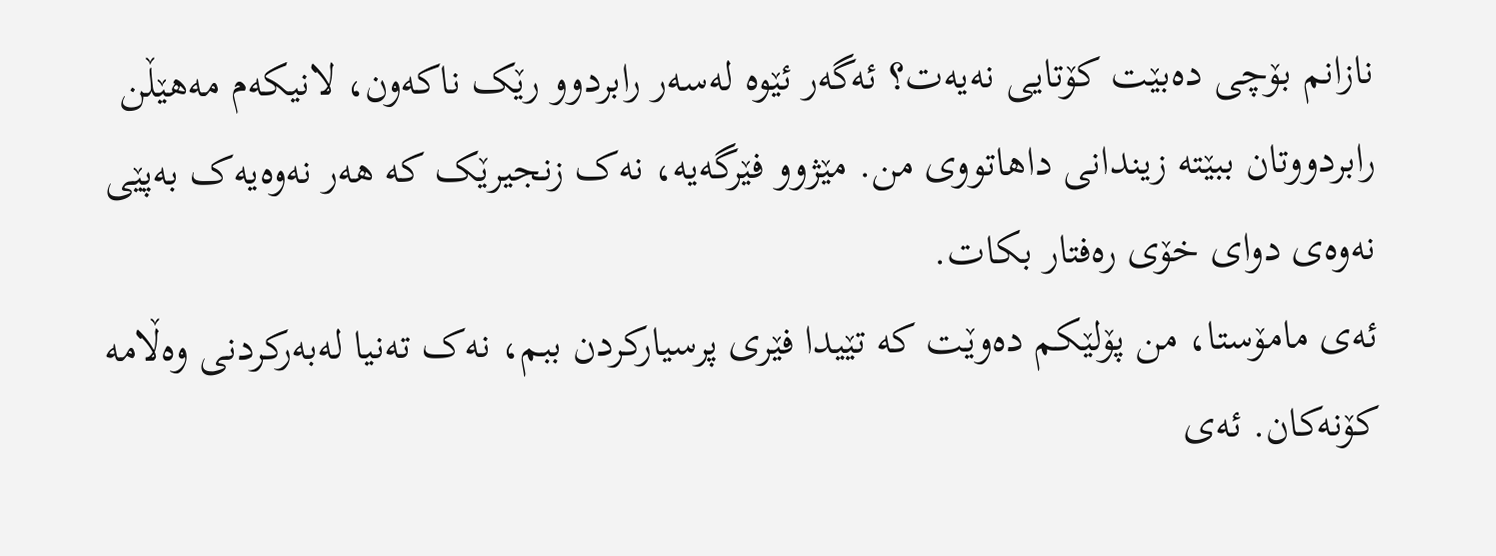نازانم بۆچی دەبێت کۆتایی نەیەت؟ ئەگەر ئێوە لەسەر رابردوو رێک ناکەون، لانیکەم مەهێڵن رابردووتان ببێتە زیندانی داهاتووی من. مێژوو فێرگەیە، نەک زنجیرێک کە هەر نەوەیەک بەپێی نەوەی دوای خۆی رەفتار بکات.
ئەی مامۆستا، من پۆلێکم دەوێت کە تێیدا فێری پرسیارکردن ببم، نەک تەنیا لەبەرکردنی وەڵامە کۆنەکان. ئەی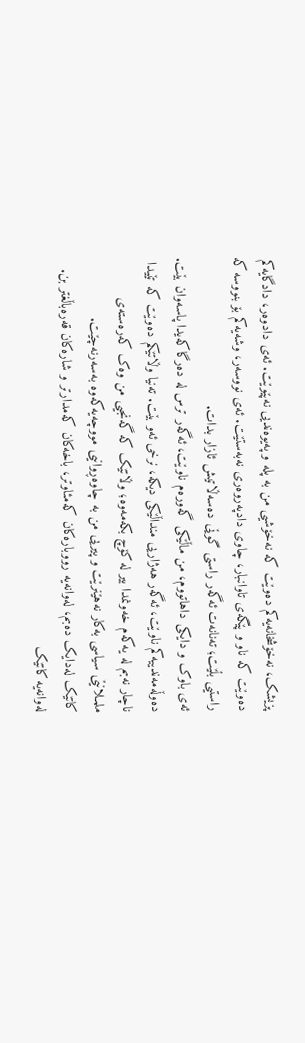پزیشک، نەخۆشخانەیەکم دەوێت کە نەخۆشیی من بە پلە و پەیوەندیی نەپێوێت. ئەی دادوەر، دادگایەکم دەوێت کە ناو و پێگەی تاوانبار، چاوی دادپەروەری نەبەستێت. ئەی نووسەر، وشەیەکم بۆ بنووسە کە راستیی بڵێت؛ تەنانەت ئەگەر راستی گوێی دەسەڵاتیش ئازار بدات.
ئەی باوک و دایکی داهاتووم، من ماڵێکی گەورەم ناوێت، ئەگەر ترس لە دەرگاکەیدا پاسەوان بێت. دەوڵەمەندییەکم ناوێت، ئەگەر هەژاریی منداڵێکی دیکە، نرخی ئەو بێت. تەنیا وڵاتێکم دەوێت کە تێیدا ناچار نەبم لە یەکەم خەونمدا بیر لە کۆچ بکەمەوە؛ وڵاتێک کە گەنجیی من وەک کەرەستەی ملمـلانێی سیاسی بەکار نەهێنرێت و پیریی من بە چاوەڕوانیی مووچەیەکەوە بەسەرنەچێت.
کاتێک لەدایک دەبم، لەوانەیە رووبارەکان کەمئاوتر، باخەکان کەمدارتر و شارەکان قەرەباڵغتر بن. لەوانەیە کاتێک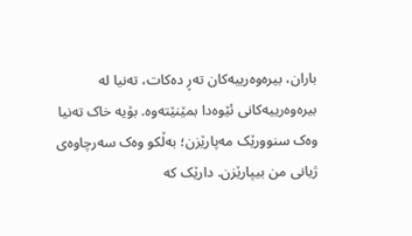باران، بیرەوەرییەکان تەڕ دەکات، تەنیا لە بیرەوەرییەکانی ئێوەدا بمێنێتەوە. بۆیە خاک تەنیا وەک سنوورێک مەپارێزن؛ بەڵکو وەک سەرچاوەی ژیانی من بیپارێزن. دارێک کە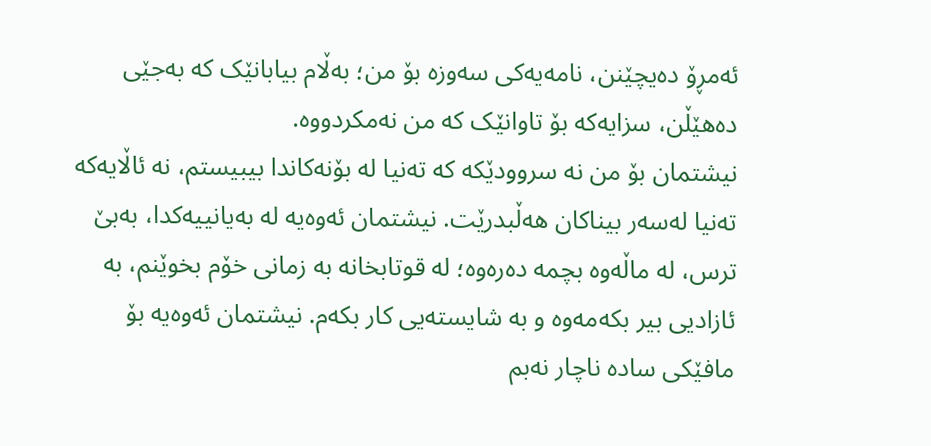ئەمڕۆ دەیچێنن، نامەیەکی سەوزە بۆ من؛ بەڵام بیابانێک کە بەجێی دەهێڵن، سزایەکە بۆ تاوانێک کە من نەمکردووە.
نیشتمان بۆ من نە سروودێکە کە تەنیا لە بۆنەکاندا بیبیستم، نە ئاڵایەکە تەنیا لەسەر بیناکان هەڵبدرێت. نیشتمان ئەوەیە لە بەیانییەکدا، بەبێ ترس، لە ماڵەوە بچمە دەرەوە؛ لە قوتابخانە بە زمانی خۆم بخوێنم، بە ئازادیی بیر بکەمەوە و بە شایستەیی کار بکەم. نیشتمان ئەوەیە بۆ مافێکی سادە ناچار نەبم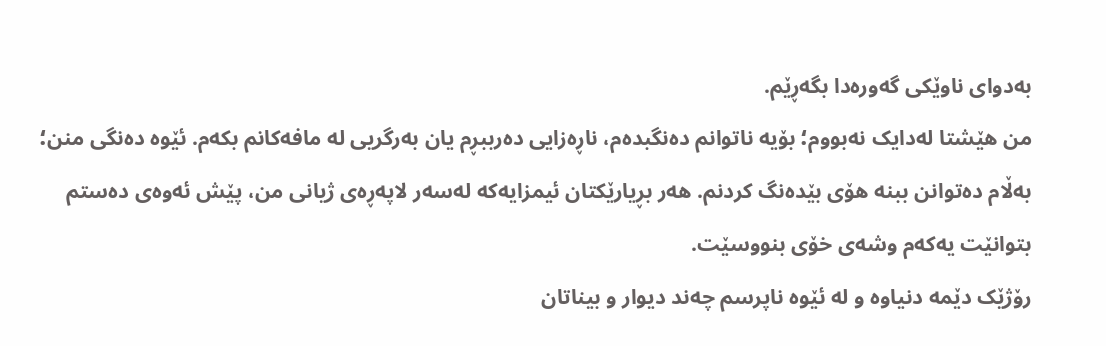بەدوای ناوێکی گەورەدا بگەڕێم.
من هێشتا لەدایک نەبووم؛ بۆیە ناتوانم دەنگبدەم، ناڕەزایی دەرببڕم یان بەرگریی لە مافەکانم بکەم. ئێوە دەنگی منن؛ بەڵام دەتوانن ببنە هۆی بێدەنگ کردنم. هەر بڕیارێکتان ئیمزایەکە لەسەر لاپەڕەی ژیانی من، پێش ئەوەی دەستم بتوانێت یەکەم وشەی خۆی بنووسێت.
رۆژێک دێمە دنیاوە و لە ئێوە ناپرسم چەند دیوار و بیناتان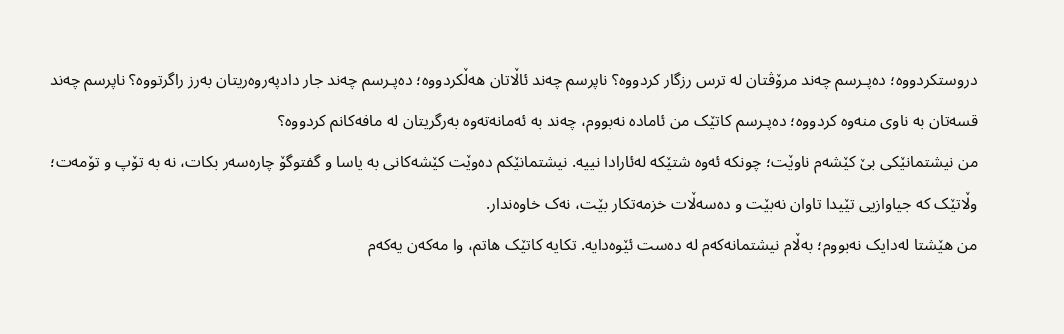دروستکردووە؛ دەپـرسم چەند مرۆڤتان لە ترس رزگار کردووە؟ ناپرسم چەند ئاڵاتان هەڵکردووە؛ دەپـرسم چەند جار دادپەروەریتان بەرز راگرتووە؟ ناپرسم چەند قسەتان بە ناوی منەوە کردووە؛ دەپـرسم کاتێک من ئامادە نەبووم، چەند بە ئەمانەتەوە بەرگریتان لە مافەکانم کردووە؟
من نیشتمانێکی بێ کێشەم ناوێت؛ چونکە ئەوە شتێکە لەئارادا نییە. نیشتمانێکم دەوێت کێشەکانی بە یاسا و گفتوگۆ چارەسەر بکات، نە بە تۆپ و تۆمەت؛ وڵاتێک کە جیاوازیی تێیدا تاوان نەبێت و دەسەڵات خزمەتکار بێت، نەک خاوەندار.
من هێشتا لەدایک نەبووم؛ بەڵام نیشتمانەکەم لە دەست ئێوەدایە. تکایە کاتێک هاتم، وا مەکەن یەکەم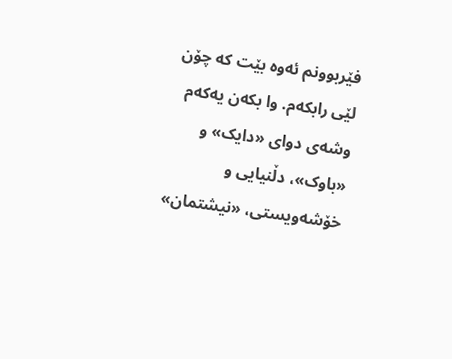فێربوونم ئەوە بێت کە چۆن لێی رابکەم. وا بکەن یەکەم وشەی دوای «دایک» و «باوک»، دڵنیایی و خۆشەویستی، «نیشتمان»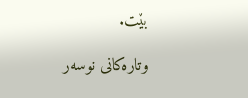بێت.

وتارەکانی نوسەر